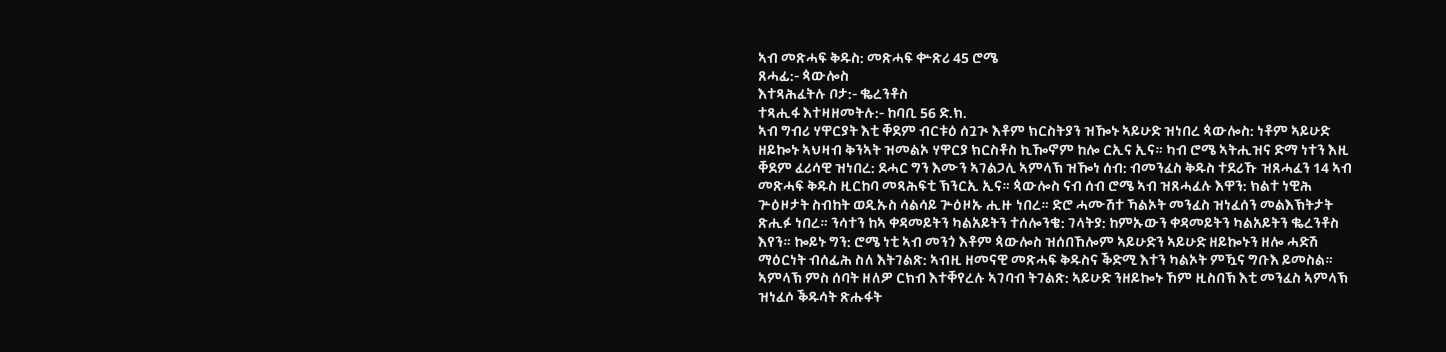ኣብ መጽሓፍ ቅዱስ: መጽሓፍ ቍጽሪ 45 ሮሜ
ጸሓፊ:- ጳውሎስ
እተጻሕፈትሉ ቦታ:- ቈረንቶስ
ተጻሒፋ እተዛዘመትሉ:- ከባቢ 56 ድ.ክ.
ኣብ ግብሪ ሃዋርያት እቲ ቐደም ብርቱዕ ሰጓጒ እቶም ክርስትያን ዝዀኑ ኣይሁድ ዝነበረ ጳውሎስ: ነቶም ኣይሁድ ዘይኰኑ ኣህዛብ ቅንኣት ዝመልኦ ሃዋርያ ክርስቶስ ኪዀኖም ከሎ ርኢና ኢና። ካብ ሮሜ ኣትሒዝና ድማ ነተን እዚ ቐደም ፈሪሳዊ ዝነበረ: ደሓር ግን እሙን ኣገልጋሊ ኣምላኽ ዝዀነ ሰብ: ብመንፈስ ቅዱስ ተደሪኹ ዝጸሓፈን 14 ኣብ መጽሓፍ ቅዱስ ዚርከባ መጻሕፍቲ ኽንርኢ ኢና። ጳውሎስ ናብ ሰብ ሮሜ ኣብ ዝጸሓፈሉ እዋን: ክልተ ነዊሕ ጕዕዞታት ስብከት ወዲኡስ ሳልሳይ ጕዕዞኡ ሒዙ ነበረ። ድሮ ሓሙሽተ ኻልኦት መንፈስ ዝነፈሰን መልእኽትታት ጽሒፉ ነበረ። ንሳተን ከኣ ቀዳመይትን ካልአይትን ተሰሎንቄ: ገላትያ: ከምኡውን ቀዳመይትን ካልአይትን ቈረንቶስ እየን። ኰይኑ ግን: ሮሜ ነቲ ኣብ መንጎ እቶም ጳውሎስ ዝሰበኸሎም ኣይሁድን ኣይሁድ ዘይኰኑን ዘሎ ሓድሽ ማዕርነት ብሰፊሕ ስለ እትገልጽ: ኣብዚ ዘመናዊ መጽሓፍ ቅዱስና ቕድሚ እተን ካልኦት ምዃና ግቡእ ይመስል። ኣምላኽ ምስ ሰባት ዘለዎ ርክብ እተቐየረሉ ኣገባብ ትገልጽ: ኣይሁድ ንዘይኰኑ ኸም ዚስበኽ እቲ መንፈስ ኣምላኽ ዝነፈሶ ቕዱሳት ጽሑፋት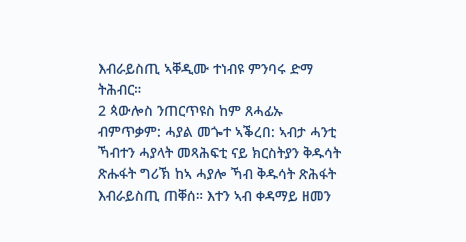እብራይስጢ ኣቐዲሙ ተነብዩ ምንባሩ ድማ ትሕብር።
2 ጳውሎስ ንጠርጥዩስ ከም ጸሓፊኡ ብምጥቃም: ሓያል መጐተ ኣቕረበ: ኣብታ ሓንቲ ኻብተን ሓያላት መጻሕፍቲ ናይ ክርስትያን ቅዱሳት ጽሑፋት ግሪኽ ከኣ ሓያሎ ኻብ ቅዱሳት ጽሕፋት እብራይስጢ ጠቐሰ። እተን ኣብ ቀዳማይ ዘመን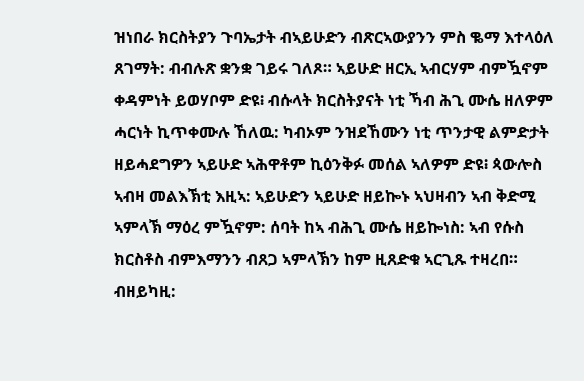ዝነበራ ክርስትያን ጉባኤታት ብኣይሁድን ብጽርኣውያንን ምስ ቈማ እተላዕለ ጸገማት: ብብሉጽ ቋንቋ ገይሩ ገለጾ። ኣይሁድ ዘርኢ ኣብርሃም ብምዃኖም ቀዳምነት ይወሃቦም ድዩ፧ ብሱላት ክርስትያናት ነቲ ኻብ ሕጊ ሙሴ ዘለዎም ሓርነት ኪጥቀሙሉ ኸለዉ: ካብኦም ንዝደኸሙን ነቲ ጥንታዊ ልምድታት ዘይሓደግዎን ኣይሁድ ኣሕዋቶም ኪዕንቅፉ መሰል ኣለዎም ድዩ፧ ጳውሎስ ኣብዛ መልእኽቲ እዚኣ: ኣይሁድን ኣይሁድ ዘይኰኑ ኣህዛብን ኣብ ቅድሚ ኣምላኽ ማዕረ ምዃኖም: ሰባት ከኣ ብሕጊ ሙሴ ዘይኰነስ: ኣብ የሱስ ክርስቶስ ብምእማንን ብጸጋ ኣምላኽን ከም ዚጸድቁ ኣርጊጹ ተዛረበ። ብዘይካዚ: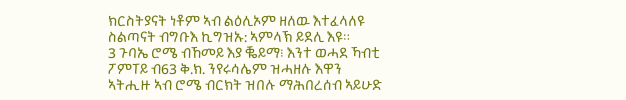ክርስትያናት ነቶም ኣብ ልዕሊኦም ዘለዉ እተፈላለዩ ስልጣናት ብግቡእ ኪግዝኡ: ኣምላኽ ይደሊ እዩ።
3 ጉባኤ ሮሜ ብኸመይ እያ ቘይማ፧ እንተ ወሓደ ኻብቲ ፖምፐይ ብ63 ቅ.ክ. ንየሩሳሌም ዝሓዘሉ እዋን ኣትሒዙ ኣብ ሮሜ ብርክት ዝበሉ ማሕበረሰብ ኣይሁድ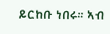ይርከቡ ነበሩ። ኣብ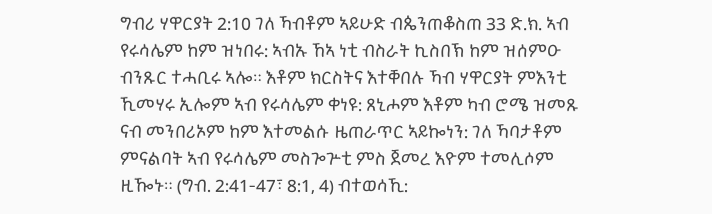ግብሪ ሃዋርያት 2:10 ገለ ኻብቶም ኣይሁድ ብጴንጠቆስጠ 33 ድ.ክ. ኣብ የሩሳሌም ከም ዝነበሩ: ኣብኡ ኸኣ ነቲ ብስራት ኪስበኽ ከም ዝሰምዑ ብንጹር ተሓቢሩ ኣሎ። እቶም ክርስትና እተቐበሉ ኻብ ሃዋርያት ምእንቲ ኺመሃሩ ኢሎም ኣብ የሩሳሌም ቀነዩ: ጸኒሖም እቶም ካብ ሮሜ ዝመጹ ናብ መንበሪኦም ከም እተመልሱ ዜጠራጥር ኣይኰነን: ገለ ኻባታቶም ምናልባት ኣብ የሩሳሌም መስጐጕቲ ምስ ጀመረ እዮም ተመሊሶም ዚዀኑ። (ግብ. 2:41-47፣ 8:1, 4) ብተወሳኺ: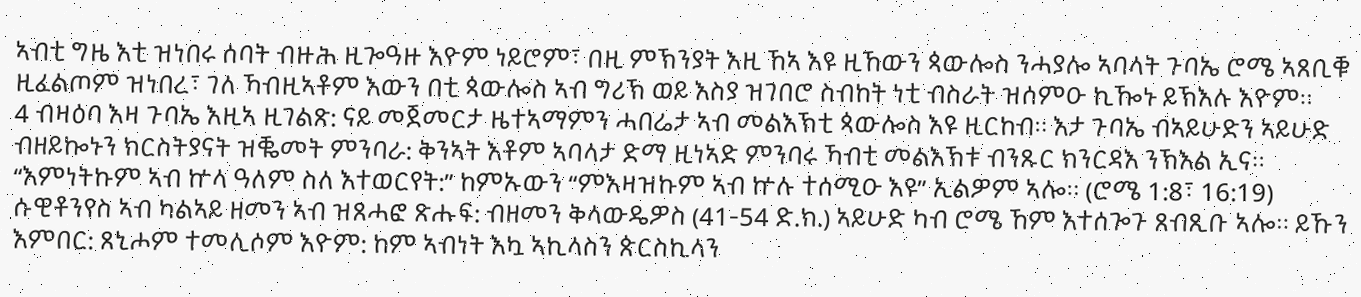ኣብቲ ግዜ እቲ ዝነበሩ ሰባት ብዙሕ ዚጐዓዙ እዮም ነይሮም፣ በዚ ምኽንያት እዚ ኸኣ እዩ ዚኸውን ጳውሎስ ንሓያሎ ኣባላት ጉባኤ ሮሜ ኣጸቢቑ ዚፈልጦም ዝነበረ፣ ገለ ኻብዚኣቶም እውን በቲ ጳውሎስ ኣብ ግሪኽ ወይ እስያ ዝገበሮ ስብከት ነቲ ብስራት ዝሰምዑ ኪዀኑ ይኽእሉ እዮም።
4 ብዛዕባ እዛ ጉባኤ እዚኣ ዚገልጽ: ናይ መጀመርታ ዜተኣማምን ሓበሬታ ኣብ መልእኽቲ ጳውሎስ እዩ ዚርከብ። እታ ጉባኤ ብኣይሁድን ኣይሁድ ብዘይኰኑን ክርስትያናት ዝቘመት ምንባራ: ቅንኣት እቶም ኣባላታ ድማ ዚነኣድ ምንባሩ ኻብቲ መልእኽቱ ብንጹር ክንርዳእ ንኽእል ኢና። “እምነትኩም ኣብ ኵላ ዓለም ስለ እተወርየት:” ከምኡውን “ምእዛዝኩም ኣብ ኵሉ ተሰሚዑ እዩ” ኢልዎም ኣሎ። (ሮሜ 1:8፣ 16:19) ሱዊቶንየስ ኣብ ካልኣይ ዘመን ኣብ ዝጸሓፎ ጽሑፍ: ብዘመን ቅላውዴዎስ (41-54 ድ.ክ.) ኣይሁድ ካብ ሮሜ ኸም እተሰጐጉ ጸብጺቡ ኣሎ። ይኹን እምበር: ጸኒሖም ተመሊሶም እዮም: ከም ኣብነት እኳ ኣኪላስን ጵርስኪላን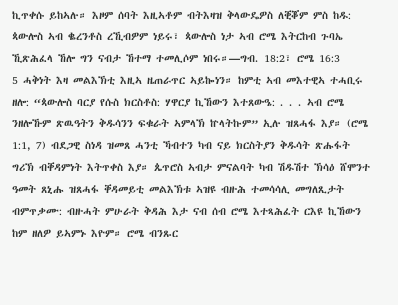ኪጥቀሱ ይከኣሉ። እዞም ሰባት እዚኣቶም ብትእዛዝ ቅላውዴዎስ ለቒቖም ምስ ከዱ: ጳውሎስ ኣብ ቈረንቶስ ረኺብዎም ነይሩ፣ ጳውሎስ ነታ ኣብ ሮሜ እትርከብ ጉባኤ ኺጽሕፈላ ኸሎ ግን ናብታ ኸተማ ተመሊሶም ነበሩ።—ግብ. 18:2፣ ሮሜ 16:3
5 ሓቅነት እዛ መልእኽቲ እዚኣ ዜጠራጥር ኣይኰነን። ከምቲ ኣብ መእተዊኣ ተሓቢሩ ዘሎ: “ጳውሎስ ባርያ የሱስ ክርስቶስ: ሃዋርያ ኪኸውን እተጸውዔ: . . . ኣብ ሮሜ ንዘሎኹም ጽዉዓትን ቅዱሳንን ፍቁራት ኣምላኽ ኵላትኩም” ኢሉ ዝጸሓፋ እያ። (ሮሜ 1:1, 7) ብደጋዊ ስነዳ ዝመጸ ሓንቲ ኻብተን ካብ ናይ ክርስትያን ቅዱሳት ጽሑፋት ግሪኽ ብቐዳምነት እትጥቀስ እያ። ጴጥሮስ ኣብታ ምናልባት ካብ ሽዱሽተ ኽሳዕ ሸሞንተ ዓመት ጸኒሑ ዝጸሓፋ ቐዳመይቲ መልእኽቱ ኣዝዩ ብዙሕ ተመሳሳሊ መግለጺታት ብምጥቃሙ: ብዙሓት ምሁራት ቅዳሕ እታ ናብ ሰብ ሮሜ እተጻሕፈት ርእዩ ኪኸውን ከም ዘለዎ ይኣምኑ እዮም። ሮሜ ብንጹር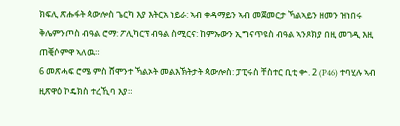ክፍሊ ጽሑፋት ጳውሎስ ጌርካ እያ እትርአ ነይራ: ኣብ ቀዳማይን ኣብ መጀመርታ ኻልኣይን ዘመን ዝነበሩ ቅሌምንጦስ ብዓል ሮማ: ፖሊካርፕ ብዓል ስሚርና: ከምኡውን ኢግናጥዩስ ብዓል ኣንጾክያ በዚ መገዲ እዚ ጠቒሶምዋ ኣለዉ።
6 መጽሓፍ ሮሜ ምስ ሸሞንተ ኻልኦት መልእኽትታት ጳውሎስ: ፓፒሩስ ቸስተር ቢቲ ቍ. 2 (P46) ተባሂሉ ኣብ ዚጽዋዕ ኮዴክስ ተረኺባ እያ።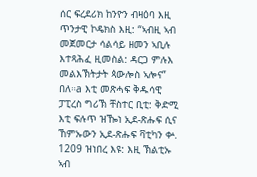ሰር ፍረደሪክ ከንዮን ብዛዕባ እዚ ጥንታዊ ኮዴክስ እዚ: “ኣብዚ ኣብ መጀመርታ ሳልሳይ ዘመን ኣቢሉ እተጻሕፈ ዚመስል: ዳርጋ ምሉእ መልእኽትታት ጳውሎስ ኣሎና” በለ።a እቲ መጽሓፍ ቅዱሳዊ ፓፒረስ ግሪኽ ቸስተር ቢቲ: ቅድሚ እቲ ፍሉጥ ዝዀነ ኢደ-ጽሑፍ ሲና ኸምኡውን ኢደ-ጽሑፍ ቫቲካን ቍ. 1209 ዝነበረ እዩ: እዚ ኽልቲኡ ኣብ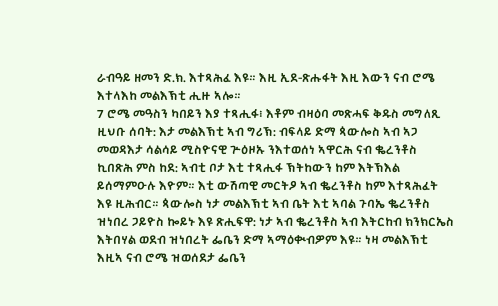ራብዓይ ዘመን ድ.ክ. እተጻሕፈ እዩ። እዚ ኢደ-ጽሑፋት እዚ እውን ናብ ሮሜ እተላእከ መልእኽቲ ሒዙ ኣሎ።
7 ሮሜ መዓስን ካበይን እያ ተጻሒፋ፧ እቶም ብዛዕባ መጽሓፍ ቅዱስ መግለጺ ዚህቡ ሰባት: እታ መልእኽቲ ኣብ ግሪኽ: ብፍላይ ድማ ጳውሎስ ኣብ ኣጋ መወዳእታ ሳልሳይ ሚስዮናዊ ጕዕዞኡ ንእተወሰነ ኣዋርሕ ናብ ቈረንቶስ ኪበጽሕ ምስ ከደ: ኣብቲ ቦታ እቲ ተጻሒፋ ኽትከውን ከም እትኽእል ይሰማምዑሉ እዮም። እቲ ውሽጣዊ መርትዖ ኣብ ቈረንቶስ ከም እተጻሕፈት እዩ ዚሕብር። ጳውሎስ ነታ መልእኽቲ ኣብ ቤት እቲ ኣባል ጉባኤ ቈረንቶስ ዝነበረ ጋይዮስ ኰይኑ እዩ ጽሒፍዋ: ነታ ኣብ ቈረንቶስ ኣብ እትርከብ ክንክርኤስ እትበሃል ወደብ ዝነበረት ፌቤን ድማ ኣማዕቊብዎም እዩ። ነዛ መልእኽቲ እዚኣ ናብ ሮሜ ዝወሰደታ ፌቤን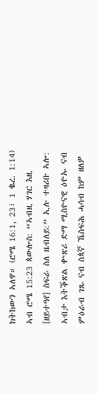ክትከውን ኣለዋ። (ሮሜ 16:1, 23፣ 1 ቈረ. 1:14) ኣብ ሮሜ 15:23 ጳውሎስ: “ኣብዚ ሃገር እዚ [ዘይተዓየ] ስፍራ ስለ ዜብለይ:” ኢሉ ተዛሪቡ ኣሎ: ኣብታ እትቕጽል ቍጽሪ ድማ ሚስዮናዊ ዕዮኡ ናብ ምዕራብ ገጹ ናብ ስጳኛ ኼስፍሕ ሓሳብ ከም ዘለዎ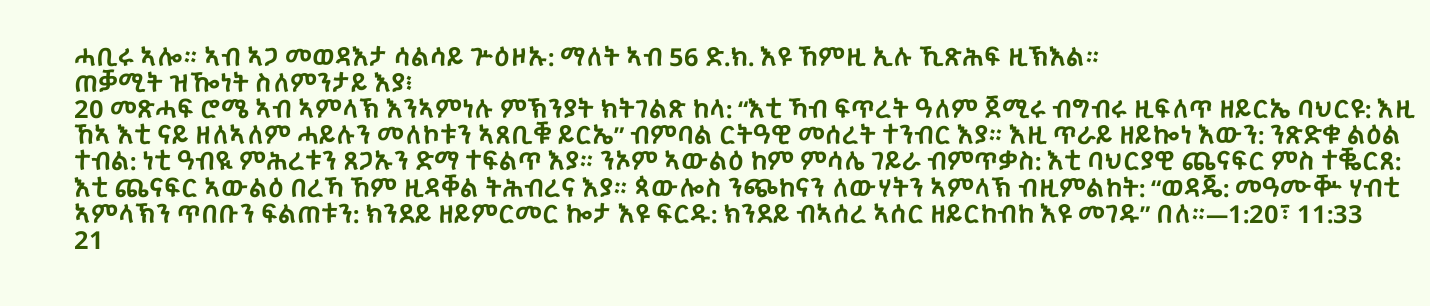ሓቢሩ ኣሎ። ኣብ ኣጋ መወዳእታ ሳልሳይ ጕዕዞኡ: ማለት ኣብ 56 ድ.ክ. እዩ ኸምዚ ኢሉ ኺጽሕፍ ዚኽእል።
ጠቓሚት ዝዀነት ስለምንታይ እያ፧
20 መጽሓፍ ሮሜ ኣብ ኣምላኽ እንኣምነሉ ምኽንያት ክትገልጽ ከላ: “እቲ ኻብ ፍጥረት ዓለም ጀሚሩ ብግብሩ ዚፍለጥ ዘይርኤ ባህርዩ: እዚ ኸኣ እቲ ናይ ዘለኣለም ሓይሉን መለኮቱን ኣጸቢቑ ይርኤ” ብምባል ርትዓዊ መሰረት ተንብር እያ። እዚ ጥራይ ዘይኰነ እውን: ንጽድቁ ልዕል ተብል: ነቲ ዓብዪ ምሕረቱን ጸጋኡን ድማ ተፍልጥ እያ። ንኦም ኣውልዕ ከም ምሳሌ ገይራ ብምጥቃስ: እቲ ባህርያዊ ጨናፍር ምስ ተቘርጸ: እቲ ጨናፍር ኣውልዕ በረኻ ኸም ዚዳቐል ትሕብረና እያ። ጳውሎስ ንጭከናን ለውሃትን ኣምላኽ ብዚምልከት: “ወዳጄ: መዓሙቝ ሃብቲ ኣምላኽን ጥበቡን ፍልጠቱን: ክንደይ ዘይምርመር ኰታ እዩ ፍርዱ: ክንደይ ብኣሰረ ኣሰር ዘይርከብከ እዩ መገዱ” በለ።—1:20፣ 11:33
21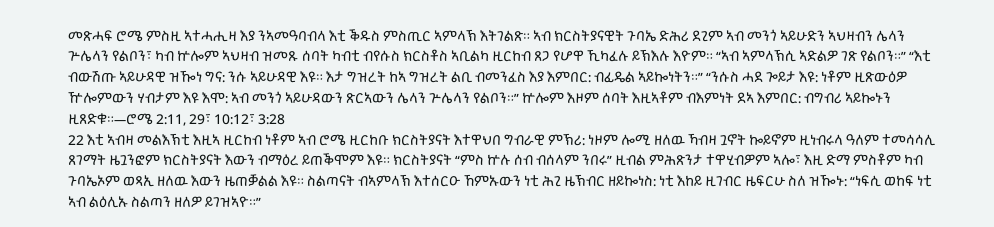መጽሓፍ ሮሜ ምስዚ ኣተሓሒዛ እያ ንኣመዓባብላ እቲ ቕዱስ ምስጢር ኣምላኽ እትገልጽ። ኣብ ክርስትያናዊት ጉባኤ ድሕሪ ደጊም ኣብ መንጎ ኣይሁድን ኣህዛብን ሌላን ጕሌላን የልቦን፣ ካብ ኵሎም ኣህዛብ ዝመጹ ሰባት ካብቲ ብየሱስ ክርስቶስ ኣቢልካ ዚርከብ ጸጋ የሆዋ ኺካፈሉ ይኽእሉ እዮም። “ኣብ ኣምላኽሲ ኣድልዎ ገጽ የልቦን።” “እቲ ብውሽጡ ኣይሁዳዊ ዝዀነ ግና: ንሱ ኣይሁዳዊ እዩ። እታ ግዝረት ከኣ ግዝረት ልቢ ብመንፈስ እያ እምበር: ብፊዴል ኣይኰነትን።” “ንሱስ ሓደ ጐይታ እዩ: ነቶም ዚጽውዕዎ ዅሎምውን ሃብታም እዩ እሞ: ኣብ መንጎ ኣይሁዳውን ጽርኣውን ሌላን ጕሌላን የልቦን።” ኵሎም እዞም ሰባት እዚኣቶም ብእምነት ደኣ እምበር: ብግብሪ ኣይኰኑን ዚጸድቁ።—ሮሜ 2:11, 29፣ 10:12፣ 3:28
22 እቲ ኣብዛ መልእኽቲ እዚኣ ዚርከብ ነቶም ኣብ ሮሜ ዚርከቡ ክርስትያናት እተዋህበ ግብራዊ ምኽሪ: ነዞም ሎሚ ዘለዉ ኻብዛ ጓኖት ኰይኖም ዚነብሩላ ዓለም ተመሳሳሊ ጸገማት ዜጓንፎም ክርስትያናት እውን ብማዕረ ይጠቕሞም እዩ። ክርስትያናት “ምስ ኵሉ ሰብ ብሰላም ንበሩ” ዚብል ምሕጽንታ ተዋሂብዎም ኣሎ፣ እዚ ድማ ምስቶም ካብ ጉባኤኦም ወጻኢ ዘለዉ እውን ዜጠቓልል እዩ። ስልጣናት ብኣምላኽ እተሰርዑ ኸምኡውን ነቲ ሕጊ ዜኽብር ዘይኰነስ: ነቲ እከይ ዚገብር ዜፍርሁ ስለ ዝዀኑ: “ነፍሲ ወከፍ ነቲ ኣብ ልዕሊኡ ስልጣን ዘለዎ ይገዝኣዮ።”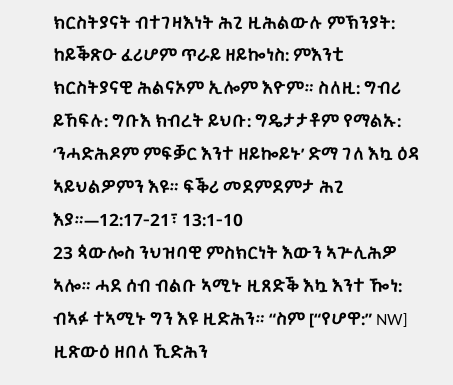ክርስትያናት ብተገዛእነት ሕጊ ዚሕልውሉ ምኽንያት: ከይቕጽዑ ፈሪሆም ጥራይ ዘይኰነስ: ምእንቲ ክርስትያናዊ ሕልናኦም ኢሎም እዮም። ስለዚ: ግብሪ ይኸፍሉ: ግቡእ ክብረት ይህቡ: ግዴታታቶም የማልኡ: ‘ንሓድሕዶም ምፍቓር እንተ ዘይኰይኑ’ ድማ ገለ እኳ ዕዳ ኣይህልዎምን እዩ። ፍቕሪ መደምደምታ ሕጊ እያ።—12:17-21፣ 13:1-10
23 ጳውሎስ ንህዝባዊ ምስክርነት እውን ኣጕሊሕዎ ኣሎ። ሓደ ሰብ ብልቡ ኣሚኑ ዚጸድቕ እኳ እንተ ዀነ: ብኣፉ ተኣሚኑ ግን እዩ ዚድሕን። “ስም [“የሆዋ:” NW] ዚጽውዕ ዘበለ ኺድሕን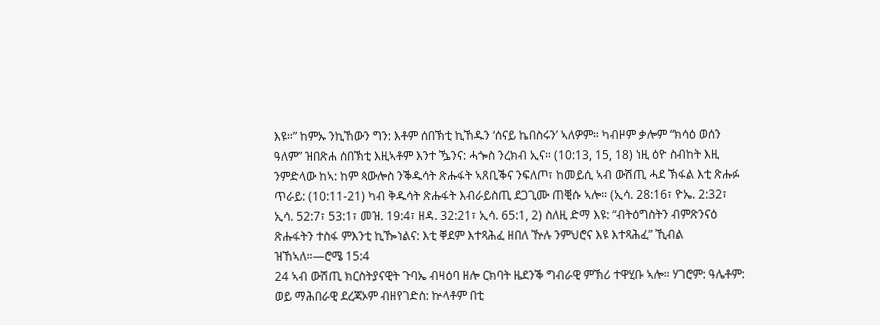እዩ።” ከምኡ ንኪኸውን ግን: እቶም ሰበኽቲ ኪኸዱን ‘ሰናይ ኬበስሩን’ ኣለዎም። ካብዞም ቃሎም “ክሳዕ ወሰን ዓለም” ዝበጽሐ ሰበኽቲ እዚኣቶም እንተ ዄንና: ሓጐስ ንረክብ ኢና። (10:13, 15, 18) ነዚ ዕዮ ስብከት እዚ ንምድላው ከኣ: ከም ጳውሎስ ንቕዱሳት ጽሑፋት ኣጸቢቕና ንፍለጦ፣ ከመይሲ ኣብ ውሽጢ ሓደ ኽፋል እቲ ጽሑፉ ጥራይ: (10:11-21) ካብ ቅዱሳት ጽሑፋት እብራይስጢ ደጋጊሙ ጠቒሱ ኣሎ። (ኢሳ. 28:16፣ ዮኤ. 2:32፣ ኢሳ. 52:7፣ 53:1፣ መዝ. 19:4፣ ዘዳ. 32:21፣ ኢሳ. 65:1, 2) ስለዚ ድማ እዩ: “ብትዕግስትን ብምጽንናዕ ጽሑፋትን ተስፋ ምእንቲ ኪዀነልና: እቲ ቐደም እተጻሕፈ ዘበለ ዅሉ ንምህሮና እዩ እተጻሕፈ” ኺብል ዝኸኣለ።—ሮሜ 15:4
24 ኣብ ውሽጢ ክርስትያናዊት ጉባኤ ብዛዕባ ዘሎ ርክባት ዜደንቕ ግብራዊ ምኽሪ ተዋሂቡ ኣሎ። ሃገሮም: ዓሌቶም: ወይ ማሕበራዊ ደረጃኦም ብዘየገድስ: ኵላቶም በቲ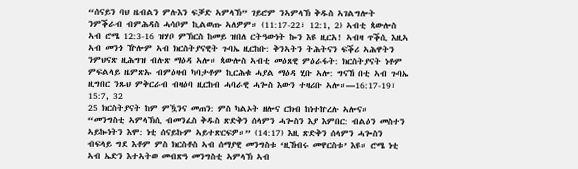“ሰናይን ባህ ዜብልን ምሉእን ፍቓድ ኣምላኽ” ገይሮም ንኣምላኽ ቅዱስ ኣገልግሎት ንምቕራብ ብምሕዳስ ሓሳቦም ኪልወጡ ኣለዎም። (11:17-22፣ 12:1, 2) ኣብቲ ጳውሎስ ኣብ ሮሜ 12:3-16 ዝሃቦ ምኽርስ ከመይ ዝበለ ርትዓውነት ኰን እዩ ዚርአ! ኣብዛ ጥቕሲ እዚኣ ኣብ መንጎ ዅሎም ኣብ ክርስትያናዊት ጉባኤ ዚርከቡ: ቅንኣትን ትሕትናን ፍቕሪ ኣሕዋትን ንምህናጽ ዚሕግዝ ብሉጽ ማዕዳ ኣሎ። ጳውሎስ ኣብቲ መዕጸዊ ምዕራፋት: ክርስትያናት ነቶም ምፍልላይ ዜምጽኡ ብምዕዛብ ካባታቶም ኪርሕቁ ሓያል ማዕዳ ሂቡ ኣሎ: ግናኸ በቲ ኣብ ጉባኤ ዚግበር ንጹህ ምቅርራብ ብዛዕባ ዚርከብ ሓባራዊ ሓጐስ እውን ተዛሪቡ ኣሎ።—16:17-19፣ 15:7, 32
25 ክርስትያናት ከም ምዃንና መጠን: ምስ ካልኦት ዘሎና ርክብ ከነተኵረሉ ኣሎና። “መንግስቲ ኣምላኽሲ ብመንፈስ ቅዱስ ጽድቅን ሰላምን ሓጐስን እያ እምበር: ብልዕን መስተን ኣይኰነትን እሞ: ነቲ ሰናይኩም ኣይተጽርፍዎ።” (14:17) እዚ ጽድቅን ሰላምን ሓጐስን ብፍላይ ግደ እቶም ምስ ክርስቶስ ኣብ ሰማያዊ መንግስቱ ‘ዚኸብሩ መዋርስቱ’ እዩ። ሮሜ ነቲ ኣብ ኤድን እተኣትወ መብጽዓ መንግስቲ ኣምላኽ ኣብ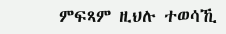ምፍጻም ዚህሉ ተወሳኺ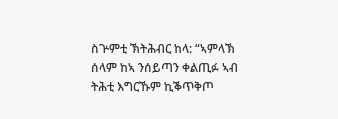ስጕምቲ ኽትሕብር ከላ: “ኣምላኽ ሰላም ከኣ ንሰይጣን ቀልጢፉ ኣብ ትሕቲ እግርኹም ኪቕጥቅጦ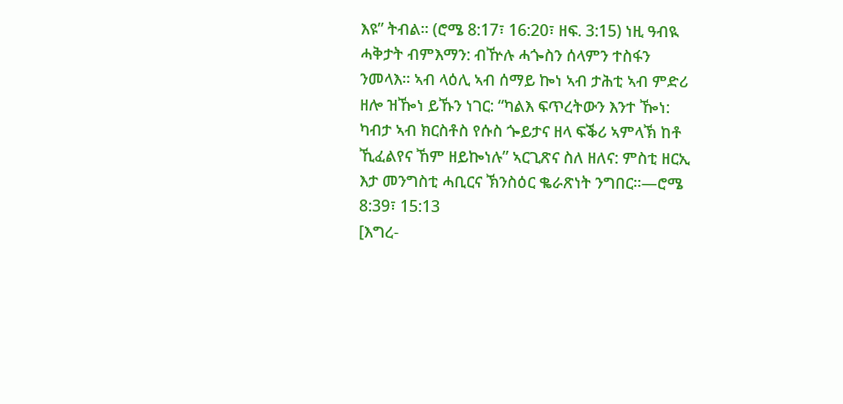እዩ” ትብል። (ሮሜ 8:17፣ 16:20፣ ዘፍ. 3:15) ነዚ ዓብዪ ሓቅታት ብምእማን: ብዅሉ ሓጐስን ሰላምን ተስፋን ንመላእ። ኣብ ላዕሊ ኣብ ሰማይ ኰነ ኣብ ታሕቲ ኣብ ምድሪ ዘሎ ዝዀነ ይኹን ነገር: “ካልእ ፍጥረትውን እንተ ዀነ: ካብታ ኣብ ክርስቶስ የሱስ ጐይታና ዘላ ፍቕሪ ኣምላኽ ከቶ ኺፈልየና ኸም ዘይኰነሉ” ኣርጊጽና ስለ ዘለና: ምስቲ ዘርኢ እታ መንግስቲ ሓቢርና ኽንስዕር ቈራጽነት ንግበር።—ሮሜ 8:39፣ 15:13
[እግረ-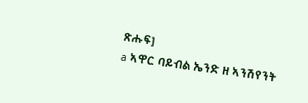ጽሑፍ]
a ኣዋር ባይብል ኤንድ ዘ ኣንሽየንት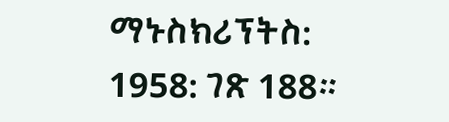ማኑስክሪፕትስ: 1958: ገጽ 188።